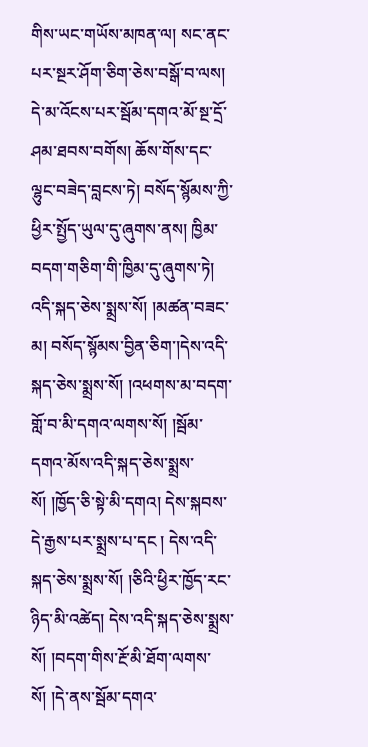གིས་ཡང་གཡོས་མཁན་ལ། སང་ནང་པར་སྔར་ཤོག་ཅིག་ཅེས་བསྒོ་བ་ལས། དེ་མ་འོངས་པར་སྦོམ་དགའ་མོ་སྔ་དྲོ་ཤམ་ཐབས་བགོས། ཆོས་གོས་དང་ལྷུང་བཟེད་བླངས་ཏེ། བསོད་སྙོམས་ཀྱི་ཕྱིར་སྤྱོད་ཡུལ་དུ་ཞུགས་ནས། ཁྱིམ་བདག་གཅིག་གི་ཁྱིམ་དུ་ཞུགས་ཏེ། འདི་སྐད་ཅེས་སྨྲས་སོ། །མཚན་བཟང་མ། བསོད་སྙོམས་བྱིན་ཅིག་།དེས་འདི་སྐད་ཅེས་སྨྲས་སོ། །འཕགས་མ་བདག་གློ་བ་མི་དགའ་ལགས་སོ། །སྦོམ་དགའ་མོས་འདི་སྐད་ཅེས་སྨྲས་སོ། །ཁྱོད་ཅི་སྟེ་མི་དགའ། དེས་སྐབས་དེ་རྒྱས་པར་སྨྲས་པ་དང ། དེས་འདི་སྐད་ཅེས་སྨྲས་སོ། །ཅིའི་ཕྱིར་ཁྱོད་རང་ཉིད་མི་འཚེད། དེས་འདི་སྐད་ཅེས་སྨྲས་སོ། །བདག་གིས་རྔོ་མི་ཐོག་ལགས་སོ། །དེ་ནས་སྦོམ་དགའ་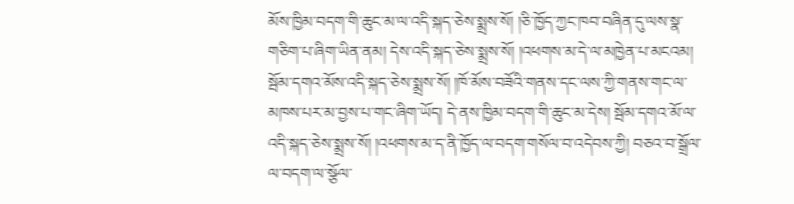མོས་ཁྱིམ་བདག་གི་ཆུང་མ་ལ་འདི་སྐད་ཅེས་སྨྲས་སོ། །ཅི་ཁྱོད་ཀྱང་ཁབ་བཞིན་དུ་ལས་སྣ་གཅིག་པ་ཞིག་ཡིན་ནམ། དེས་འདི་སྐད་ཅེས་སྨྲས་སོ། །འཕགས་མ་དེ་ལ་མཁྱེན་པ་མངའམ། སྦོམ་དགའ་མོས་འདི་སྐད་ཅེས་སྨྲས་སོ། །ཁོ་མོས་བཟོའི་གནས་དང་ལས་ཀྱི་གནས་གང་ལ་མཁས་པར་མ་བྱས་པ་གང་ཞིག་ཡོད། དེ་ནས་ཁྱིམ་བདག་གི་ཆུང་མ་དེས། སྦོམ་དགའ་མོ་ལ་འདི་སྐད་ཅེས་སྨྲས་སོ། །འཕགས་མ་ད་ནི་ཁྱོད་ལ་བདག་གསོལ་བ་འདེབས་ཀྱི། བཅའ་བ་སྒྲོལ་ལ་བདག་ལ་སྩོལ་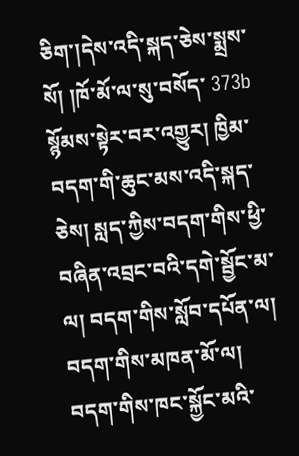ཅིག་།དེས་འདི་སྐད་ཅེས་སྨྲས་སོ། །ཁོ་མོ་ལ་སུ་བསོད་ 373b སྙོམས་སྟེར་བར་འགྱུར། ཁྱིམ་བདག་གི་ཆུང་མས་འདི་སྐད་ཅེས། སླད་ཀྱིས་བདག་གིས་ཕྱི་བཞིན་འབྲང་བའི་དགེ་སྦྱོང་མ་ལ། བདག་གིས་སློབ་དཔོན་ལ། བདག་གིས་མཁན་མོ་ལ། བདག་གིས་ཁང་སྐྱོང་མའི་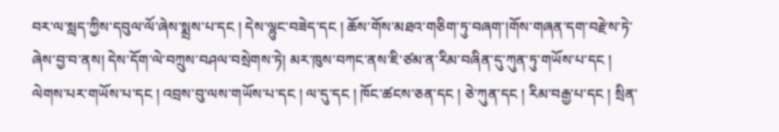བར་ལ་སླད་ཀྱིས་དབུལ་ལོ་ཞེས་སྨྲས་པ་དང ། དེས་ལྷུང་བཟེད་དང ། ཆོས་གོས་མཐའ་གཅིག་ཏུ་བཞག་།གོས་གཞན་དག་བརྫེས་ཏེ་ཞེས་བྱ་བ་ནས། དེས་དོག་ལེ་བཀྲུས་བཤལ་བསྲེགས་ཏེ། མར་ཁུས་བཀང་ནས་ཇི་ཙམ་ན་རིམ་བཞིན་དུ་ཀུན་ཏུ་གཡོས་པ་དང ། ལེགས་པར་གཡོས་པ་དང ། འབྲས་བུ་ལས་གཡོས་པ་དང ། ལ་དུ་དང ། ཁོང་ཚངས་ཅན་དང ། ཅེ་ཀུན་དང ། རིམ་བརྒྱ་པ་དང ། སྲིན་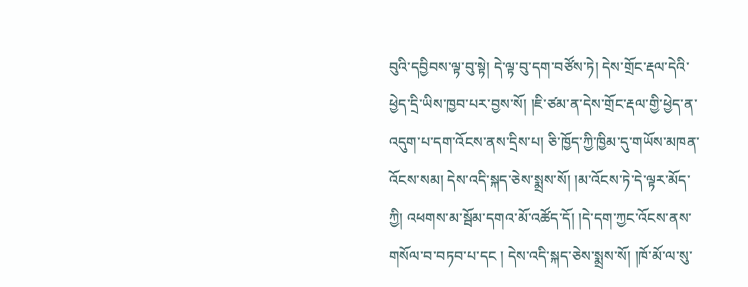བུའི་དབྱིབས་ལྟ་བུ་སྟེ། དེ་ལྟ་བུ་དག་བཙོས་ཏེ། དེས་གྲོང་རྡལ་དེའི་ཕྱེད་དྲི་ཡིས་ཁྱབ་པར་བྱས་སོ། །ཇི་ཙམ་ན་དེས་གྲོང་རྡལ་གྱི་ཕྱེད་ན་འདུག་པ་དག་འོངས་ནས་དྲིས་པ། ཅི་ཁྱོད་ཀྱི་ཁྱིམ་དུ་གཡོས་མཁན་འོངས་སམ། དེས་འདི་སྐད་ཅེས་སྨྲས་སོ། །མ་འོངས་ཏེ་དེ་ལྟར་མོད་ཀྱི། འཕགས་མ་སྦོམ་དགའ་མོ་འཚོད་དོ། །དེ་དག་ཀྱང་འོངས་ནས་གསོལ་བ་བཏབ་པ་དང ། དེས་འདི་སྐད་ཅེས་སྨྲས་སོ། །ཁོ་མོ་ལ་སུ་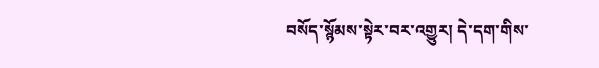བསོད་སྙོམས་སྟེར་བར་འགྱུར། དེ་དག་གིས་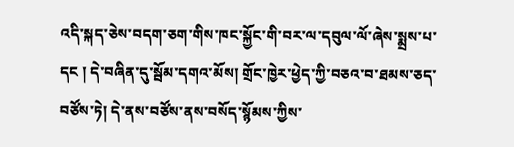འདི་སྐད་ཅེས་བདག་ཅག་གིས་ཁང་སྐྱོང་གི་བར་ལ་དབུལ་ལོ་ཞེས་སྨྲས་པ་དང ། དེ་བཞིན་དུ་སྦོམ་དགའ་མོས། གྲོང་ཁྱེར་ཕྱེད་ཀྱི་བཅའ་བ་ཐམས་ཅད་བཙོས་ཏེ། དེ་ནས་བཙོས་ནས་བསོད་སྙོམས་ཀྱིས་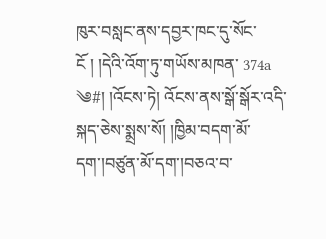ཁུར་བསླང་ནས་དབྱར་ཁང་དུ་སོང་ངོ ། །དེའི་འོག་ཏུ་གཡོས་མཁན་ 374a ༄#། །འོངས་ཏེ། འོངས་ནས་སྒོ་སྒོར་འདི་སྐད་ཅེས་སྨྲས་སོ། །ཁྱིམ་བདག་མོ་དག་།བཙུན་མོ་དག་།བཅའ་བ་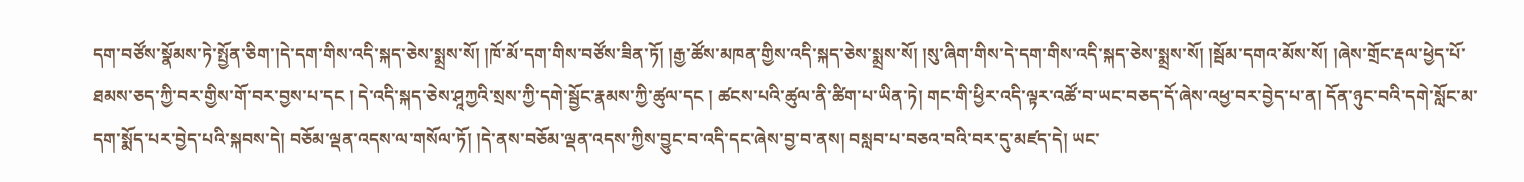དག་བཙོས་སྣོམས་ཏེ་སྤྱོན་ཅིག་།དེ་དག་གིས་འདི་སྐད་ཅེས་སྨྲས་སོ། །ཁོ་མོ་དག་གིས་བཙོས་ཟིན་ཏོ། །རྒྱ་ཚོས་མཁན་གྱིས་འདི་སྐད་ཅེས་སྨྲས་སོ། །སུ་ཞིག་གིས་དེ་དག་གིས་འདི་སྐད་ཅེས་སྨྲས་སོ། །སྦོམ་དགའ་མོས་སོ། །ཞེས་གྲོང་རྡལ་ཕྱེད་པོ་ཐམས་ཅད་ཀྱི་བར་གྱིས་གོ་བར་བྱས་པ་དང ། དེ་འདི་སྐད་ཅེས་ཤཱཀྱའི་སྲས་ཀྱི་དགེ་སྦྱོང་རྣམས་ཀྱི་ཚུལ་དང ། ཚངས་པའི་ཚུལ་ནི་ཚིག་པ་ཡིན་ཏེ། གང་གི་ཕྱིར་འདི་ལྟར་འཚོ་བ་ཡང་བཅད་དོ་ཞེས་འཕྱ་བར་བྱེད་པ་ན། དོན་ཉུང་བའི་དགེ་སློང་མ་དག་སྨོད་པར་བྱེད་པའི་སྐབས་དེ། བཅོམ་ལྡན་འདས་ལ་གསོལ་ཏོ། །དེ་ནས་བཅོམ་ལྡན་འདས་ཀྱིས་བྱུང་བ་འདི་དང་ཞེས་བྱ་བ་ནས། བསླབ་པ་བཅའ་བའི་བར་དུ་མཛད་དེ། ཡང་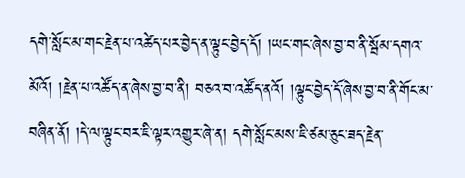དགེ་སློང་མ་གང་རྗེན་པ་འཚེད་པར་བྱེད་ན་ལྟུང་བྱེད་དོ། །ཡང་གང་ཞེས་བྱ་བ་ནི་སྦོམ་དགའ་མོའོ། །རྗེན་པ་འཚོད་ན་ཞེས་བྱ་བ་ནི། བཅའ་བ་འཚོད་ནའོ། །ལྟུང་བྱེད་དོ་ཞེས་བྱ་བ་ནི་གོང་མ་བཞིན་ནོ། །དེ་ལ་ལྟུང་བར་ཇི་ལྟར་འགྱུར་ཞེ་ན། དགེ་སློང་མས་ཇི་ཙམ་ཅུང་ཟད་རྗེན་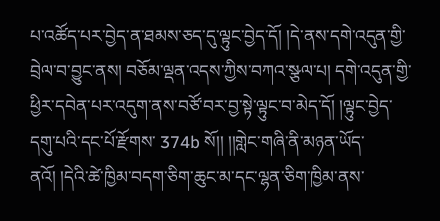པ་འཚོད་པར་བྱེད་ན་ཐམས་ཅད་དུ་ལྟུང་བྱེད་དོ། །དེ་ནས་དགེ་འདུན་གྱི་བྲེལ་བ་བྱུང་ནས། བཅོམ་ལྡན་འདས་ཀྱིས་བཀའ་སྩལ་པ། དགེ་འདུན་གྱི་ཕྱིར་དབེན་པར་འདུག་ནས་བཙོ་བར་བྱ་སྟེ་ལྟུང་བ་མེད་དོ། །ལྟུང་བྱེད་དགུ་པའི་དང་པོ་རྫོགས་ 374b སོ།། །།གླེང་གཞི་ནི་མཉན་ཡོད་ནའོ། །དེའི་ཚེ་ཁྱིམ་བདག་ཅིག་ཆུང་མ་དང་ལྷན་ཅིག་ཁྱིམ་ནས་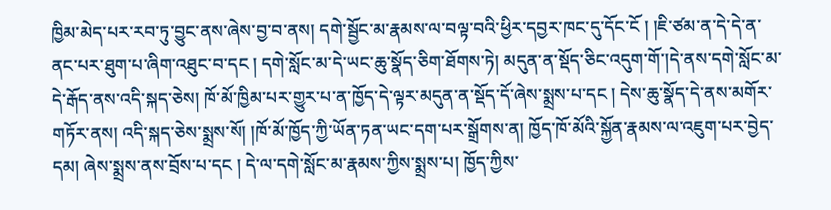ཁྱིམ་མེད་པར་རབ་ཏུ་བྱུང་ནས་ཞེས་བྱ་བ་ནས། དགེ་སྦྱོང་མ་རྣམས་ལ་བལྟ་བའི་ཕྱིར་དབྱར་ཁང་དུ་དོང་ངོ ། །ཇི་ཙམ་ན་དེ་དེ་ན་ནང་པར་ཐུག་པ་ཞིག་འཐུང་བ་དང ། དགེ་སློང་མ་དེ་ཡང་ཆུ་སྣོད་ཅིག་ཐོགས་ཏེ། མདུན་ན་སྡོད་ཅིང་འདུག་གོ་།དེ་ནས་དགེ་སློང་མ་དེ་རྒོད་ནས་འདི་སྐད་ཅེས། ཁོ་མོ་ཁྱིམ་པར་གྱུར་པ་ན་ཁྱོད་དེ་ལྟར་མདུན་ན་སྡོད་དོ་ཞེས་སྨྲས་པ་དང ། དེས་ཆུ་སྣོད་དེ་ནས་མགོར་གཏོར་ནས། འདི་སྐད་ཅེས་སྨྲས་སོ། །ཁོ་མོ་ཁྱོད་ཀྱི་ཡོན་ཏན་ཡང་དག་པར་སྒྲོགས་ན། ཁྱོད་ཁོ་མོའི་སྐྱོན་རྣམས་ལ་འཇུག་པར་བྱེད་དམ། ཞེས་སྨྲས་ནས་བྲོས་པ་དང ། དེ་ལ་དགེ་སློང་མ་རྣམས་ཀྱིས་སྨྲས་པ། ཁྱོད་ཀྱིས་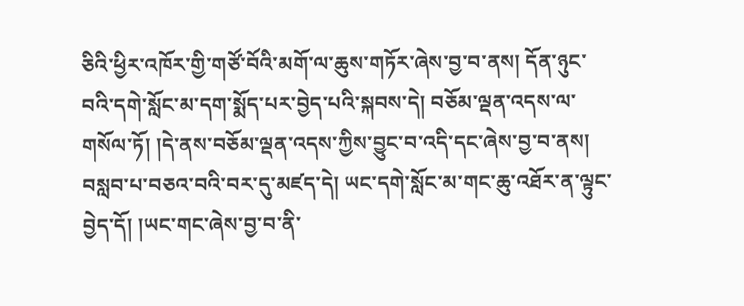ཅིའི་ཕྱིར་འཁོར་གྱི་གཙོ་བོའི་མགོ་ལ་ཆུས་གཏོར་ཞེས་བྱ་བ་ནས། དོན་ཉུང་བའི་དགེ་སློང་མ་དག་སྨོད་པར་བྱེད་པའི་སྐབས་དེ། བཅོམ་ལྡན་འདས་ལ་གསོལ་ཏོ། །དེ་ནས་བཅོམ་ལྡན་འདས་ཀྱིས་བྱུང་བ་འདི་དང་ཞེས་བྱ་བ་ནས། བསླབ་པ་བཅའ་བའི་བར་དུ་མཛད་དེ། ཡང་དགེ་སློང་མ་གང་ཆུ་འཐོར་ན་ལྟུང་བྱེད་དོ། །ཡང་གང་ཞེས་བྱ་བ་ནི་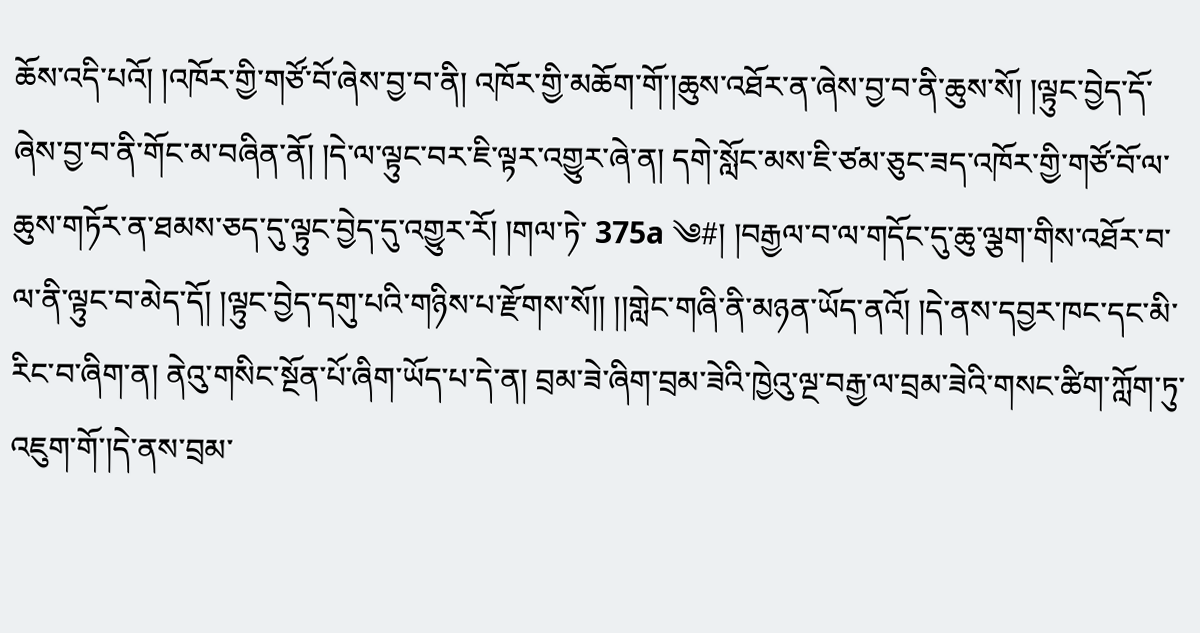ཆོས་འདི་པའོ། །འཁོར་གྱི་གཙོ་བོ་ཞེས་བྱ་བ་ནི། འཁོར་གྱི་མཆོག་གོ་།ཆུས་འཐོར་ན་ཞེས་བྱ་བ་ནི་ཆུས་སོ། །ལྟུང་བྱེད་དོ་ཞེས་བྱ་བ་ནི་གོང་མ་བཞིན་ནོ། །དེ་ལ་ལྟུང་བར་ཇི་ལྟར་འགྱུར་ཞེ་ན། དགེ་སློང་མས་ཇི་ཙམ་ཅུང་ཟད་འཁོར་གྱི་གཙོ་བོ་ལ་ཆུས་གཏོར་ན་ཐམས་ཅད་དུ་ལྟུང་བྱེད་དུ་འགྱུར་རོ། །གལ་ཏེ་ 375a ༄#། །བརྒྱལ་བ་ལ་གདོང་དུ་ཆུ་ལྕག་གིས་འཐོར་བ་ལ་ནི་ལྟུང་བ་མེད་དོ། །ལྟུང་བྱེད་དགུ་པའི་གཉིས་པ་རྫོགས་སོ།། །།གླེང་གཞི་ནི་མཉན་ཡོད་ནའོ། །དེ་ནས་དབྱར་ཁང་དང་མི་རིང་བ་ཞིག་ན། ནེའུ་གསིང་སྔོན་པོ་ཞིག་ཡོད་པ་དེ་ན། བྲམ་ཟེ་ཞིག་བྲམ་ཟེའི་ཁྱེའུ་ལྔ་བརྒྱ་ལ་བྲམ་ཟེའི་གསང་ཚིག་ཀློག་ཏུ་འཇུག་གོ་།དེ་ནས་བྲམ་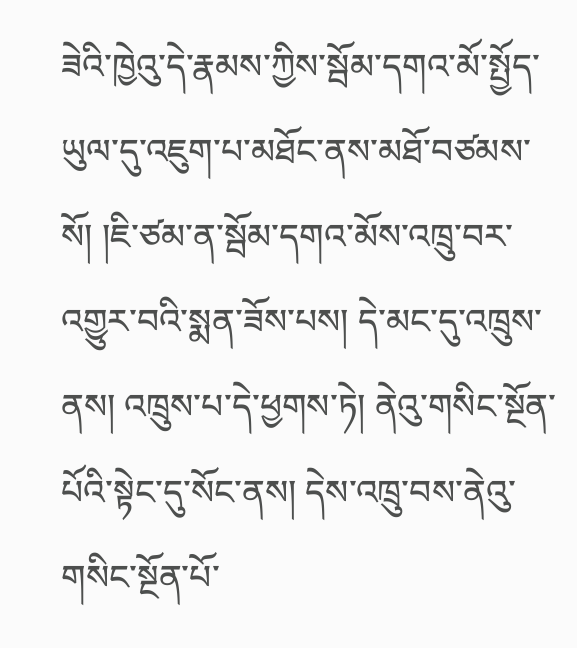ཟེའི་ཁྱེའུ་དེ་རྣམས་ཀྱིས་སྦོམ་དགའ་མོ་སྤྱོད་ཡུལ་དུ་འཇུག་པ་མཐོང་ནས་མཐོ་བཙམས་སོ། །ཇི་ཙམ་ན་སྦོམ་དགའ་མོས་འཁྲུ་བར་འགྱུར་བའི་སྨན་ཟོས་པས། དེ་མང་དུ་འཁྲུས་ནས། འཁྲུས་པ་དེ་ཕྱགས་ཏེ། ནེའུ་གསིང་སྔོན་པོའི་སྟེང་དུ་སོང་ནས། དེས་འཁྲུ་བས་ནེའུ་གསིང་སྔོན་པོ་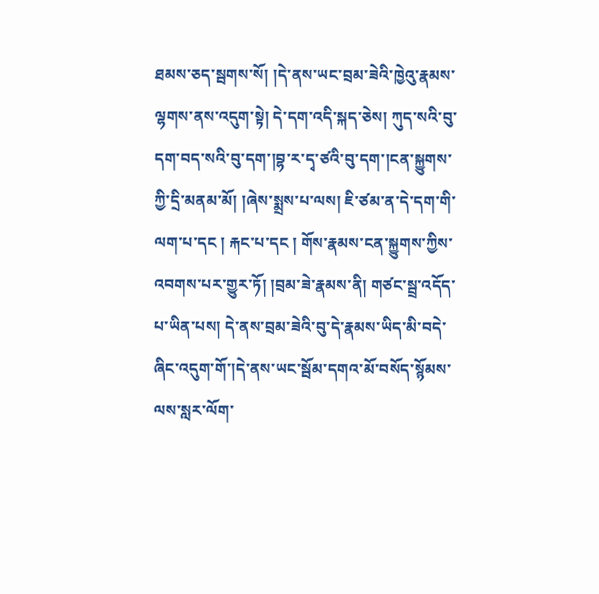ཐམས་ཅད་སྦགས་སོ། །དེ་ནས་ཡང་བྲམ་ཟེའི་ཁྱེའུ་རྣམས་ལྷགས་ནས་འདུག་སྟེ། དེ་དག་འདི་སྐད་ཅེས། ཀུད་སའི་བུ་དག་བད་སའི་བུ་དག་།བྷ་ར་དྭ་ཙའི་བུ་དག་།ངན་སྐྱུགས་ཀྱི་དྲི་མནམ་མོ། །ཞེས་སྨྲས་པ་ལས། ཇི་ཙམ་ན་དེ་དག་གི་ལག་པ་དང ། རྐང་པ་དང ། གོས་རྣམས་ངན་སྐྱུགས་ཀྱིས་འབགས་པར་གྱུར་ཏོ། །བྲམ་ཟེ་རྣམས་ནི། གཙང་སྦྲ་འདོད་པ་ཡིན་པས། དེ་ནས་བྲམ་ཟེའི་བུ་དེ་རྣམས་ཡིད་མི་བདེ་ཞིང་འདུག་གོ་།དེ་ནས་ཡང་སྦོམ་དགའ་མོ་བསོད་སྙོམས་ལས་སླར་ལོག་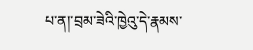པ་ན།་བྲམ་ཟེའི་ཁྱེའུ་དེ་རྣམས་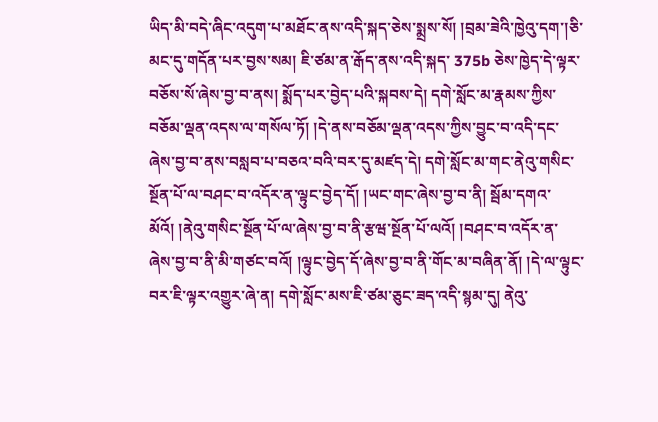ཡིད་མི་བདེ་ཞིང་འདུག་པ་མཐོང་ནས་འདི་སྐད་ཅེས་སྨྲས་སོ། །བྲམ་ཟེའི་ཁྱེའུ་དག་།ཅི་མང་དུ་གདོན་པར་བྱས་སམ། ཇི་ཙམ་ན་རྒོད་ནས་འདི་སྐད་ 375b ཅེས་ཁྱེད་དེ་ལྟར་བཅོས་སོ་ཞེས་བྱ་བ་ནས། སྨོད་པར་བྱེད་པའི་སྐབས་དེ། དགེ་སློང་མ་རྣམས་ཀྱིས་བཅོམ་ལྡན་འདས་ལ་གསོལ་ཏོ། །དེ་ནས་བཅོམ་ལྡན་འདས་ཀྱིས་བྱུང་བ་འདི་དང་ཞེས་བྱ་བ་ནས་བསླབ་པ་བཅའ་བའི་བར་དུ་མཛད་དེ། དགེ་སློང་མ་གང་ནེའུ་གསིང་སྔོན་པོ་ལ་བཤང་བ་འདོར་ན་ལྟུང་བྱེད་དོ། །ཡང་གང་ཞེས་བྱ་བ་ནི། སྦོམ་དགའ་མོའོ། །ནེའུ་གསིང་སྔོན་པོ་ལ་ཞེས་བྱ་བ་ནི་རྩཝ་སྔོན་པོ་ལའོ། །བཤང་བ་འདོར་ན་ཞེས་བྱ་བ་ནི་མི་གཙང་བའོ། །ལྟུང་བྱེད་དོ་ཞེས་བྱ་བ་ནི་གོང་མ་བཞིན་ནོ། །དེ་ལ་ལྟུང་བར་ཇི་ལྟར་འགྱུར་ཞེ་ན། དགེ་སློང་མས་ཇི་ཙམ་ཅུང་ཟད་འདི་སྙམ་དུ། ནེའུ་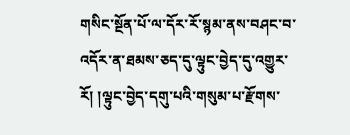གསིང་སྔོན་པོ་ལ་དོར་རོ་སྙམ་ནས་བཤང་བ་འདོར་ན་ཐམས་ཅད་དུ་ལྟུང་བྱེད་དུ་འགྱུར་རོ། །ལྟུང་བྱེད་དགུ་པའི་གསུམ་པ་རྫོགས་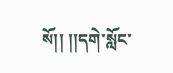སོ།། །།དགེ་སློང་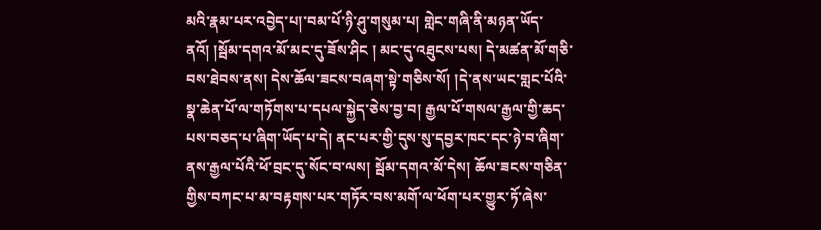མའི་རྣམ་པར་འབྱེད་པ།་བམ་པོ་ཉི་ཤུ་གསུམ་པ། གླེང་གཞི་ནི་མཉན་ཡོད་ནའོ། །སྦོམ་དགའ་མོ་མང་དུ་ཟོས་ཤིང ། མང་དུ་འཐུངས་པས། དེ་མཚན་མོ་གཅི་བས་ཐེབས་ནས། དེས་ཆོལ་ཟངས་བཞག་སྟེ་གཅིས་སོ། །དེ་ནས་ཡང་གླང་པོའི་སྣ་ཆེན་པོ་ལ་གཏོགས་པ་དཔལ་སྐྱེད་ཅེས་བྱ་བ། རྒྱལ་པོ་གསལ་རྒྱལ་གྱི་ཆད་པས་བཅད་པ་ཞིག་ཡོད་པ་དེ། ནང་པར་གྱི་དུས་སུ་དབྱར་ཁང་དང་ཉེ་བ་ཞིག་ནས་རྒྱལ་པོའི་ཕོ་བྲང་དུ་སོང་བ་ལས། སྦོམ་དགའ་མོ་དེས། ཆོལ་ཟངས་གཅིན་གྱིས་བཀང་པ་མ་བརྟགས་པར་གཏོར་བས་མགོ་ལ་ཕོག་པར་གྱུར་ཏོ་ཞེས་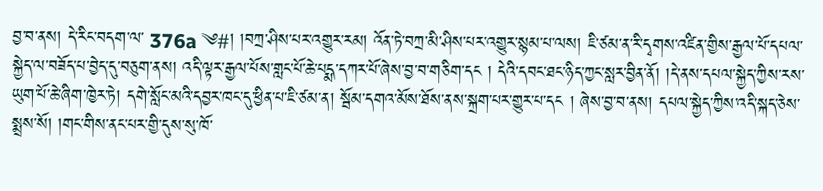བྱ་བ་ནས། དེ་རིང་བདག་ལ་ 376a ༄#། །བཀྲ་ཤིས་པར་འགྱུར་རམ། འོན་ཏེ་བཀྲ་མི་ཤིས་པར་འགྱུར་སྙམ་པ་ལས། ཇི་ཙམ་ན་རི་དྭགས་འཛིན་གྱིས་རྒྱལ་པོ་དཔལ་སྐྱེད་ལ་བཟོད་པ་བྱེད་དུ་བཅུག་ནས། འདི་ལྟར་རྒྱལ་པོས་གླང་པོ་ཆེ་པདྨ་དཀར་པོ་ཞེས་བྱ་བ་གཅིག་དང ། དེའི་དབང་ཐང་ཉིད་ཀྱང་སླར་བྱིན་ནོ། །དེ་ནས་དཔལ་སྐྱེད་ཀྱིས་རས་ཡུག་པོ་ཆེ་ཞིག་ཁྱེར་ཏེ། དགེ་སློང་མའི་དབྱར་ཁང་དུ་ཕྱིན་པ་ཇི་ཙམ་ན། སྦོམ་དགའ་མོས་ཐོས་ནས་སྐྲག་པར་གྱུར་པ་དང ། ཞེས་བྱ་བ་ནས། དཔལ་སྐྱེད་ཀྱིས་འདི་སྐད་ཅེས་སྨྲས་སོ། །གང་གིས་ནང་པར་གྱི་དུས་སུ་ཁོ་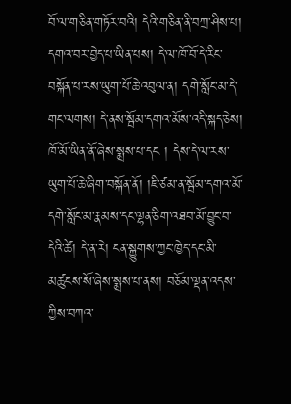བོ་ལ་གཅིན་གཏོར་བའི། དེའི་གཅིན་ནི་བཀྲ་ཤིས་པ། དགའ་བར་བྱེད་པ་ཡིན་པས། དེ་ལ་ཁོ་བོ་དེ་རིང་བསྐོན་པ་རས་ཡུག་པོ་ཆེ་འབུལ་ན། དགེ་སློང་མ་དེ་གང་ལགས། དེ་ནས་སྦོམ་དགའ་མོས་འདི་སྐད་ཅེས། ཁོ་མོ་ཡིན་ནོ་ཞེས་སྨྲས་པ་དང ། དེས་དེ་ལ་རས་ཡུག་པོ་ཆེ་ཞིག་བསྐོན་ནོ། །ཇི་ཙམ་ན་སྦོམ་དགའ་མོ་དགེ་སློང་མ་རྣམས་དང་ལྷན་ཅིག་འཐབ་མོ་བྱུང་བ་དེའི་ཚེ། དེ་ན་རེ། ངན་སྐྱུགས་ཀྱང་ཁྱེད་དང་མི་མཚུངས་སོ་ཞེས་སྨྲས་པ་ནས། བཅོམ་ལྡན་འདས་ཀྱིས་བཀའ་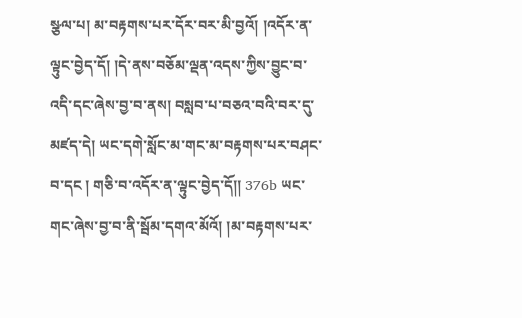སྩལ་པ། མ་བརྟགས་པར་དོར་བར་མི་བྱའོ། །འདོར་ན་ལྟུང་བྱེད་དོ། །དེ་ནས་བཅོམ་ལྡན་འདས་ཀྱིས་བྱུང་བ་འདི་དང་ཞེས་བྱ་བ་ནས། བསླབ་པ་བཅའ་བའི་བར་དུ་མཛད་དེ། ཡང་དགེ་སློང་མ་གང་མ་བརྟགས་པར་བཤང་བ་དང ། གཅི་བ་འདོར་ན་ལྟུང་བྱེད་དོ།། 376b ཡང་གང་ཞེས་བྱ་བ་ནི་སྦོམ་དགའ་མོའོ། །མ་བརྟགས་པར་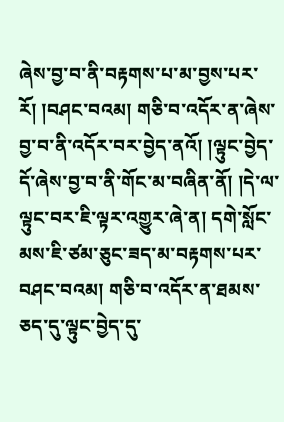ཞེས་བྱ་བ་ནི་བརྟགས་པ་མ་བྱས་པར་རོ། །བཤང་བའམ། གཅི་བ་འདོར་ན་ཞེས་བྱ་བ་ནི་འདོར་བར་བྱེད་ནའོ། །ལྟུང་བྱེད་དོ་ཞེས་བྱ་བ་ནི་གོང་མ་བཞིན་ནོ། །དེ་ལ་ལྟུང་བར་ཇི་ལྟར་འགྱུར་ཞེ་ན། དགེ་སློང་མས་ཇི་ཙམ་ཅུང་ཟད་མ་བརྟགས་པར་བཤང་བའམ། གཅི་བ་འདོར་ན་ཐམས་ཅད་དུ་ལྟུང་བྱེད་དུ་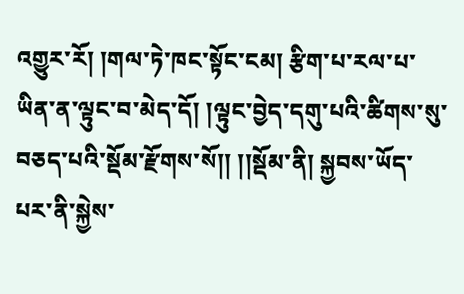འགྱུར་རོ། །གལ་ཏེ་ཁང་སྟོང་ངམ། རྩིག་པ་རལ་པ་ཡིན་ན་ལྟུང་བ་མེད་དོ། །ལྟུང་བྱེད་དགུ་པའི་ཚིགས་སུ་བཅད་པའི་སྡོམ་རྫོགས་སོ།། །།སྡོམ་ནི། སྐྱབས་ཡོད་པར་ནི་སྐྱེས་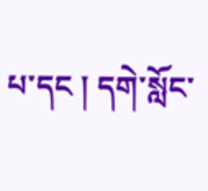པ་དང ། དགེ་སློང་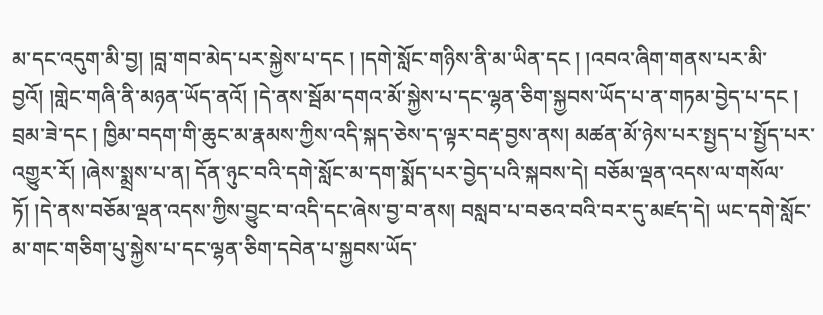མ་དང་འདུག་མི་བྱ། །བླ་གབ་མེད་པར་སྐྱེས་པ་དང ། །དགེ་སློང་གཉིས་ནི་མ་ཡིན་དང ། །འབའ་ཞིག་གནས་པར་མི་བྱའོ། །གླེང་གཞི་ནི་མཉན་ཡོད་ནའོ། །དེ་ནས་སྦོམ་དགའ་མོ་སྐྱེས་པ་དང་ལྷན་ཅིག་སྐྱབས་ཡོད་པ་ན་གཏམ་བྱེད་པ་དང ། བྲམ་ཟེ་དང ། ཁྱིམ་བདག་གི་ཆུང་མ་རྣམས་ཀྱིས་འདི་སྐད་ཅེས་ད་ལྟར་བརྡ་བྱས་ནས། མཚན་མོ་ཉེས་པར་སྤྱད་པ་སྤྱོད་པར་འགྱུར་རོ། །ཞེས་སྨྲས་པ་ན། དོན་ཉུང་བའི་དགེ་སློང་མ་དག་སྨོད་པར་བྱེད་པའི་སྐབས་དེ། བཅོམ་ལྡན་འདས་ལ་གསོལ་ཏོ། །དེ་ནས་བཅོམ་ལྡན་འདས་ཀྱིས་བྱུང་བ་འདི་དང་ཞེས་བྱ་བ་ནས། བསླབ་པ་བཅའ་བའི་བར་དུ་མཛད་དེ། ཡང་དགེ་སློང་མ་གང་གཅིག་པུ་སྐྱེས་པ་དང་ལྷན་ཅིག་དབེན་པ་སྐྱབས་ཡོད་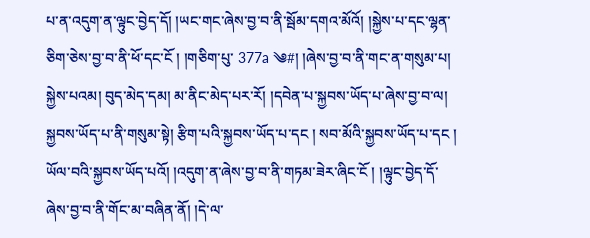པ་ན་འདུག་ན་ལྟུང་བྱེད་དོ། །ཡང་གང་ཞེས་བྱ་བ་ནི་སྦོམ་དགའ་མོའོ། །སྐྱེས་པ་དང་ལྷན་ཅིག་ཅེས་བྱ་བ་ནི་ཕོ་དང་ངོ ། །གཅིག་པུ་ 377a ༄#། །ཞེས་བྱ་བ་ནི་གང་ན་གསུམ་པ། སྐྱེས་པའམ། བུད་མེད་དམ། མ་ནིང་མེད་པར་རོ། །དབེན་པ་སྐྱབས་ཡོད་པ་ཞེས་བྱ་བ་ལ། སྐྱབས་ཡོད་པ་ནི་གསུམ་སྟེ། རྩིག་པའི་སྐྱབས་ཡོད་པ་དང ། སབ་མོའི་སྐྱབས་ཡོད་པ་དང ། ཡོལ་བའི་སྐྱབས་ཡོད་པའོ། །འདུག་ན་ཞེས་བྱ་བ་ནི་གཏམ་ཟེར་ཞིང་ངོ ། །ལྟུང་བྱེད་དོ་ཞེས་བྱ་བ་ནི་གོང་མ་བཞིན་ནོ། །དེ་ལ་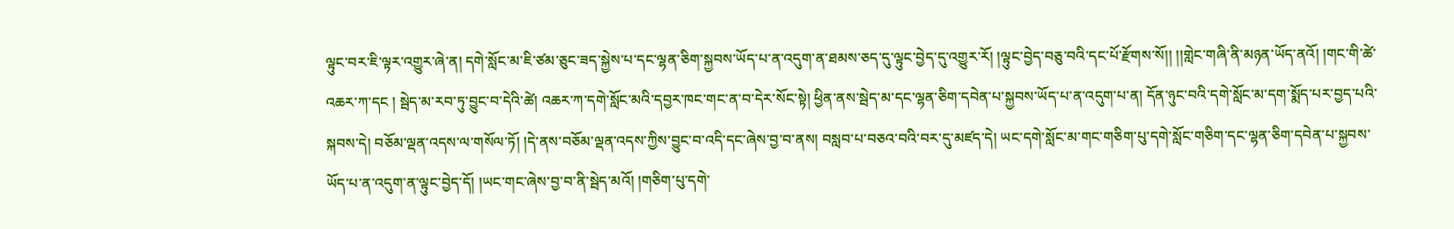ལྟུང་བར་ཇི་ལྟར་འགྱུར་ཞེ་ན། དགེ་སློང་མ་ཇི་ཙམ་ཅུང་ཟད་སྐྱེས་པ་དང་ལྷན་ཅིག་སྐྱབས་ཡོད་པ་ན་འདུག་ན་ཐམས་ཅད་དུ་ལྟུང་བྱེད་དུ་འགྱུར་རོ། །ལྟུང་བྱེད་བཅུ་བའི་དང་པོ་རྫོགས་སོ།། །།གླེང་གཞི་ནི་མཉན་ཡོད་ནའོ། །གང་གི་ཚེ་འཆར་ཀ་དང ། སྦེད་མ་རབ་ཏུ་བྱུང་བ་དེའི་ཚེ། འཆར་ཀ་དགེ་སློང་མའི་དབྱར་ཁང་གང་ན་བ་དེར་སོང་སྟེ། ཕྱིན་ནས་སྦེད་མ་དང་ལྷན་ཅིག་དབེན་པ་སྐྱབས་ཡོད་པ་ན་འདུག་པ་ན། དོན་ཉུང་བའི་དགེ་སློང་མ་དག་སྨོད་པར་བྱད་པའི་སྐབས་དེ། བཅོམ་ལྡན་འདས་ལ་གསོལ་ཏོ། །དེ་ནས་བཅོམ་ལྡན་འདས་ཀྱིས་བྱུང་བ་འདི་དང་ཞེས་བྱ་བ་ནས། བསླབ་པ་བཅའ་བའི་བར་དུ་མཛད་དེ། ཡང་དགེ་སློང་མ་གང་གཅིག་པུ་དགེ་སློང་གཅིག་དང་ལྷན་ཅིག་དབེན་པ་སྐྱབས་ཡོད་པ་ན་འདུག་ན་ལྟུང་བྱེད་དོ། །ཡང་གང་ཞེས་བྱ་བ་ནི་སྦེད་མའོ། །གཅིག་པུ་དགེ་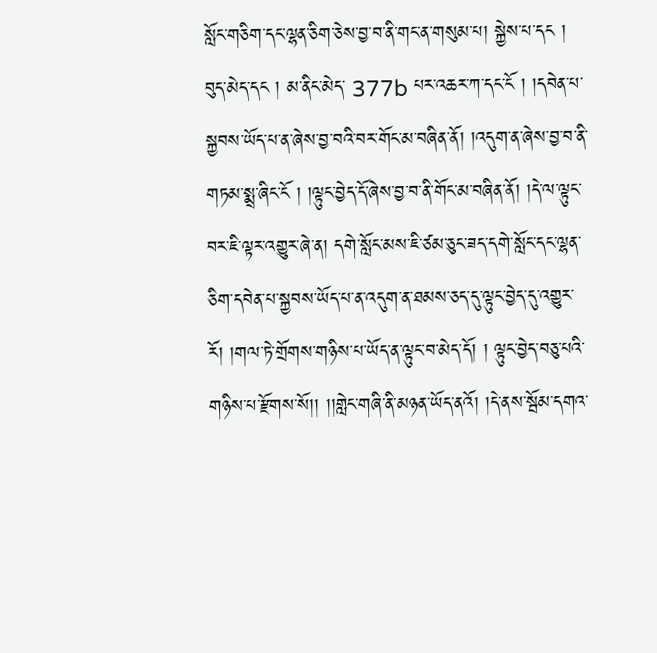སློང་གཅིག་དང་ལྷན་ཅིག་ཅེས་བྱ་བ་ནི་གང་ན་གསུམ་པ། སྐྱེས་པ་དང ། བུད་མེད་དང ། མ་ནིང་མེད་ 377b པར་འཆར་ཀ་དང་ངོ ། །དབེན་པ་སྐྱབས་ཡོད་པ་ན་ཞེས་བྱ་བའི་བར་གོང་མ་བཞིན་ནོ། །འདུག་ན་ཞེས་བྱ་བ་ནི་གཏམ་སྨྲ་ཞིང་ངོ ། །ལྟུང་བྱེད་དོ་ཞེས་བྱ་བ་ནི་གོང་མ་བཞིན་ནོ། །དེ་ལ་ལྟུང་བར་ཇི་ལྟར་འགྱུར་ཞེ་ན། དགེ་སློང་མས་ཇི་ཙམ་ཅུང་ཟད་དགེ་སློང་དང་ལྷན་ཅིག་དབེན་པ་སྐྱབས་ཡོད་པ་ན་འདུག་ན་ཐམས་ཅད་དུ་ལྟུང་བྱེད་དུ་འགྱུར་རོ། །གལ་ཏེ་གྲོགས་གཉིས་པ་ཡོད་ན་ལྟུང་བ་མེད་དོ། ། ལྟུང་བྱེད་བཅུ་པའི་གཉིས་པ་རྫོགས་སོ།། །།གླེང་གཞི་ནི་མཉན་ཡོད་ནའོ། །དེ་ནས་སྦོམ་དགའ་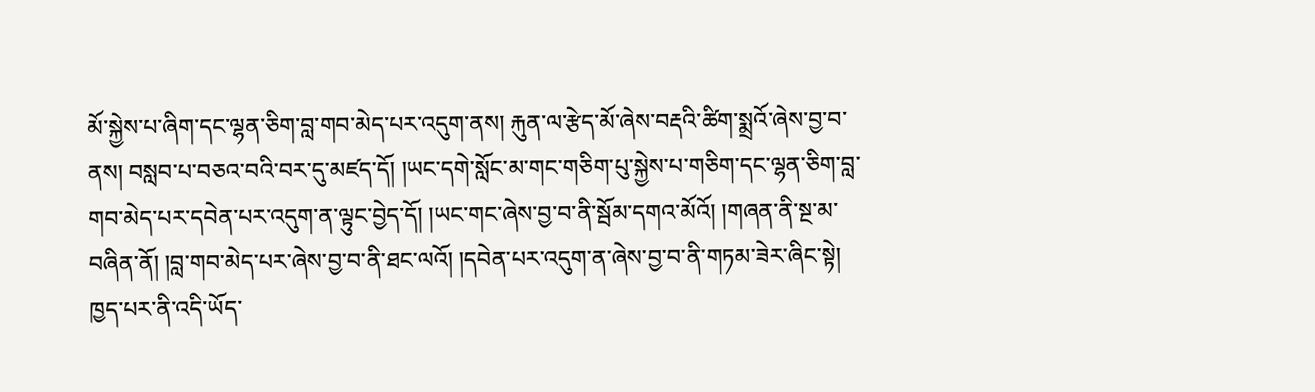མོ་སྐྱེས་པ་ཞིག་དང་ལྷན་ཅིག་བླ་གབ་མེད་པར་འདུག་ནས། རྐུན་ལ་རྩེད་མོ་ཞེས་བརྡའི་ཚིག་སྨྲའོ་ཞེས་བྱ་བ་ནས། བསླབ་པ་བཅའ་བའི་བར་དུ་མཛད་དོ། །ཡང་དགེ་སློང་མ་གང་གཅིག་པུ་སྐྱེས་པ་གཅིག་དང་ལྷན་ཅིག་བླ་གབ་མེད་པར་དབེན་པར་འདུག་ན་ལྟུང་བྱེད་དོ། །ཡང་གང་ཞེས་བྱ་བ་ནི་སྦོམ་དགའ་མོའོ། །གཞན་ནི་སྔ་མ་བཞིན་ནོ། །བླ་གབ་མེད་པར་ཞེས་བྱ་བ་ནི་ཐང་ལའོ། །དབེན་པར་འདུག་ན་ཞེས་བྱ་བ་ནི་གཏམ་ཟེར་ཞིང་སྟེ། ཁྱད་པར་ནི་འདི་ཡོད་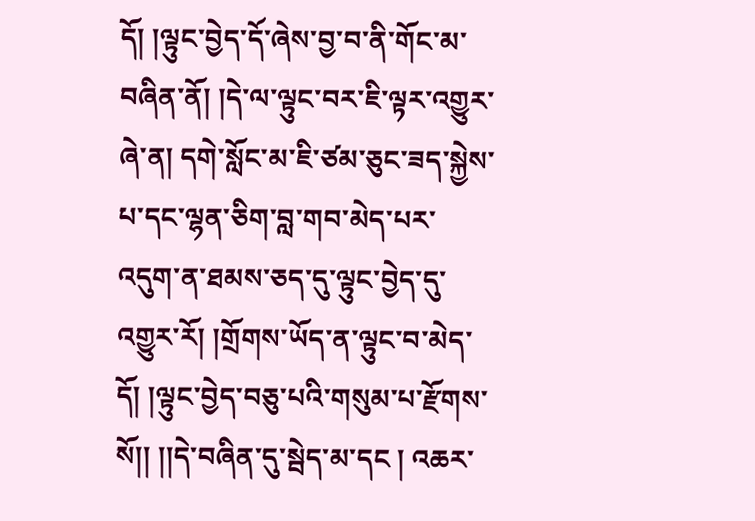དོ། །ལྟུང་བྱེད་དོ་ཞེས་བྱ་བ་ནི་གོང་མ་བཞིན་ནོ། །དེ་ལ་ལྟུང་བར་ཇི་ལྟར་འགྱུར་ཞེ་ན། དགེ་སློང་མ་ཇི་ཙམ་ཅུང་ཟད་སྐྱེས་པ་དང་ལྷན་ཅིག་བླ་གབ་མེད་པར་འདུག་ན་ཐམས་ཅད་དུ་ལྟུང་བྱེད་དུ་འགྱུར་རོ། །གྲོགས་ཡོད་ན་ལྟུང་བ་མེད་དོ། །ལྟུང་བྱེད་བཅུ་པའི་གསུམ་པ་རྫོགས་སོ།། །།དེ་བཞིན་དུ་སྦེད་མ་དང ། འཆར་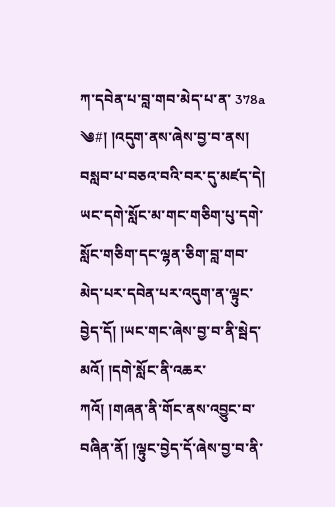ཀ་དབེན་པ་བླ་གབ་མེད་པ་ན་ 378a ༄#། །འདུག་ནས་ཞེས་བྱ་བ་ནས། བསླབ་པ་བཅའ་བའི་བར་དུ་མཛད་དེ། ཡང་དགེ་སློང་མ་གང་གཅིག་པུ་དགེ་སློང་གཅིག་དང་ལྷན་ཅིག་བླ་གབ་མེད་པར་དབེན་པར་འདུག་ན་ལྟུང་བྱེད་དོ། །ཡང་གང་ཞེས་བྱ་བ་ནི་སྦེད་མའོ། །དགེ་སློང་ནི་འཆར་ཀའོ། །གཞན་ནི་གོང་ནས་འབྱུང་བ་བཞིན་ནོ། །ལྟུང་བྱེད་དོ་ཞེས་བྱ་བ་ནི་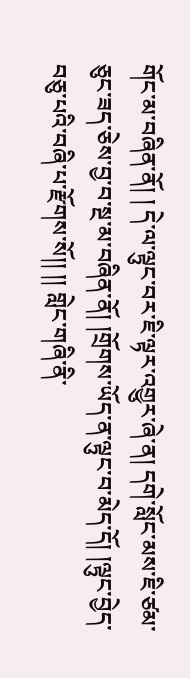གོང་མ་བཞིན་ནོ། ། དེ་ལ་ལྟུང་བར་ཇི་ལྟར་འགྱུར་ཞེ་ན། དགེ་སློང་མས་ཇི་ཙམ་ཅུང་ཟད་ཅེས་བྱ་བ་སྔ་མ་བཞིན་ནོ། །གྲོགས་ཡོད་ན་ལྟུང་བ་མེད་དོ། །ལྟུང་བྱེད་བཅུ་པའི་བཞི་པ་རྫོགས་སོ།། །། གླེང་གཞི་ནི་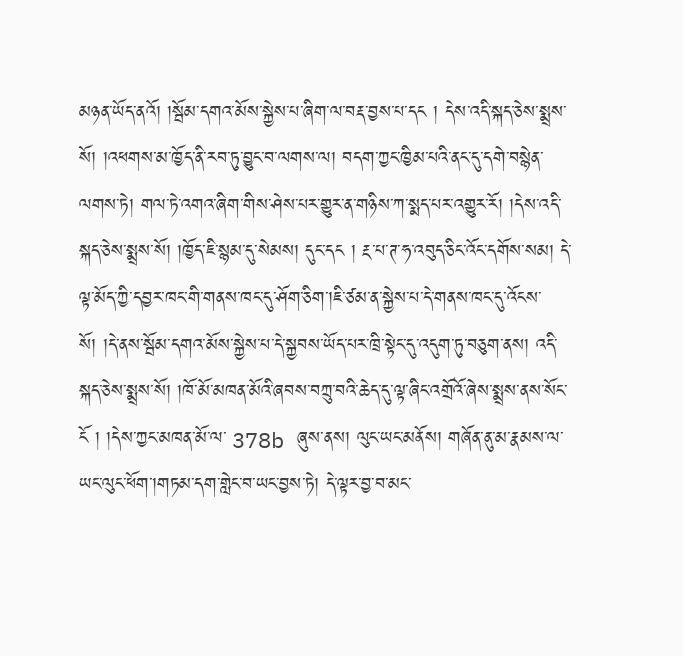མཉན་ཡོད་ནའོ། །སྦོམ་དགའ་མོས་སྐྱེས་པ་ཞིག་ལ་བརྡ་བྱས་པ་དང ། དེས་འདི་སྐད་ཅེས་སྨྲས་སོ། །འཕགས་མ་ཁྱོད་ནི་རབ་ཏུ་བྱུང་བ་ལགས་ལ། བདག་ཀྱང་ཁྱིམ་པའི་ནང་དུ་དགེ་བསྙེན་ལགས་ཏེ། གལ་ཏེ་འགའ་ཞིག་གིས་ཤེས་པར་གྱུར་ན་གཉིས་ཀ་སྨད་པར་འགྱུར་རོ། །དེས་འདི་སྐད་ཅེས་སྨྲས་སོ། །ཁྱོད་ཇི་སྙམ་དུ་སེམས། དུང་དང ། རྔ་པ་ཊ་ཧ་འབུད་ཅིང་འོང་དགོས་སམ། དེ་ལྟ་མོད་ཀྱི་དབྱར་ཁང་གི་གནས་ཁང་དུ་ཤོག་ཅིག་།ཇི་ཙམ་ན་སྐྱེས་པ་དེ་གནས་ཁང་དུ་འོངས་སོ། །དེ་ནས་སྦོམ་དགའ་མོས་སྐྱེས་པ་དེ་སྐྱབས་ཡོད་པར་ཁྲི་སྟེང་དུ་འདུག་ཏུ་བཅུག་ནས། འདི་སྐད་ཅེས་སྨྲས་སོ། །ཁོ་མོ་མཁན་མོའི་ཞབས་བཀྲུ་བའི་ཆེད་དུ་ལྟ་ཞིང་འགྲོའོ་ཞེས་སྨྲས་ནས་སོང་ངོ ། །དེས་ཀྱང་མཁན་མོ་ལ་ 378b ཞུས་ནས། ལུང་ཡང་མནོས། གཞོན་ནུ་མ་རྣམས་ལ་ཡང་ལུང་ཕོག་།གཏམ་དག་གླེང་བ་ཡང་བྱས་ཏེ། དེ་ལྟར་བྱ་བ་མང་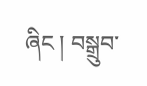ཞིང ། བསྒྲུབ་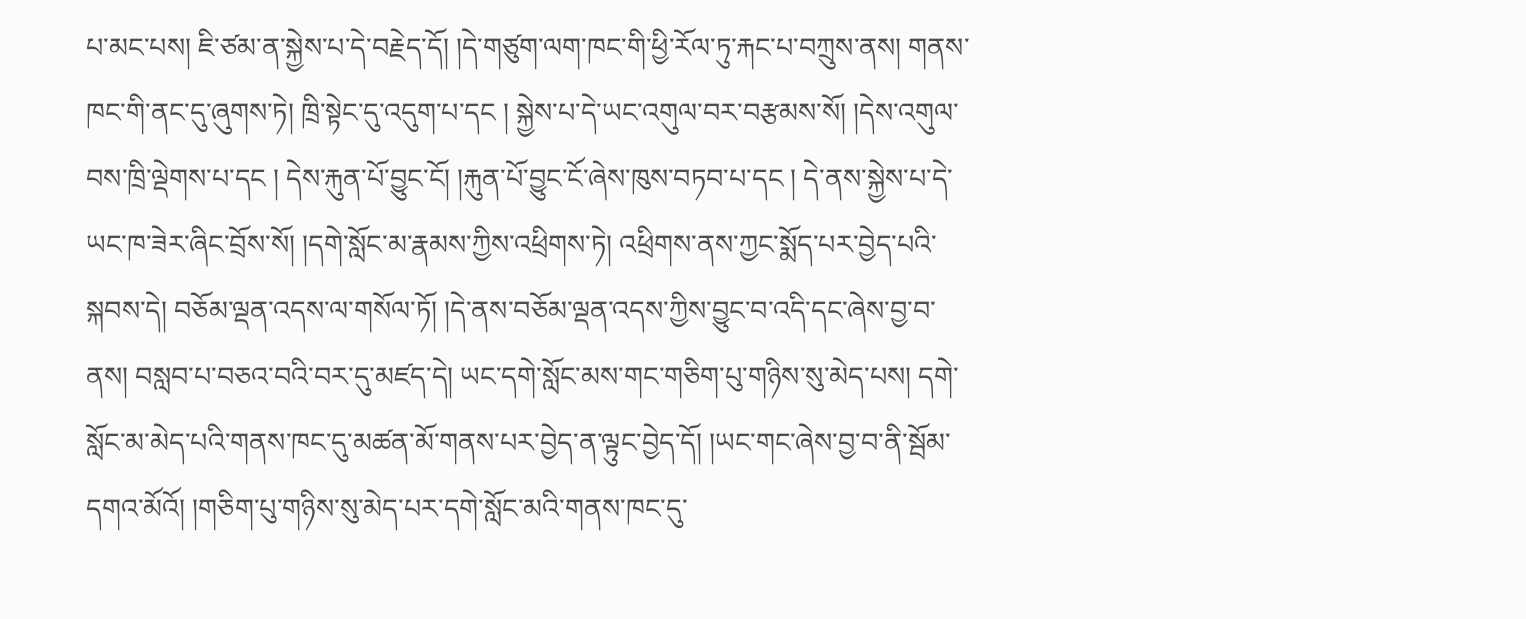པ་མང་པས། ཇི་ཙམ་ན་སྐྱེས་པ་དེ་བརྗེད་དོ། །དེ་གཙུག་ལག་ཁང་གི་ཕྱི་རོལ་ཏུ་རྐང་པ་བཀྲུས་ནས། གནས་ཁང་གི་ནང་དུ་ཞུགས་ཏེ། ཁྲི་སྟེང་དུ་འདུག་པ་དང ། སྐྱེས་པ་དེ་ཡང་འགུལ་བར་བརྩམས་སོ། །དེས་འགུལ་བས་ཁྲི་ལྡེགས་པ་དང ། དེས་རྐུན་པོ་བྱུང་ངོ། །རྐུན་པོ་བྱུང་ངོ་ཞེས་ཁུས་བཏབ་པ་དང ། དེ་ནས་སྐྱེས་པ་དེ་ཡང་ཁ་ཟེར་ཞིང་བྲོས་སོ། །དགེ་སློང་མ་རྣམས་ཀྱིས་འཕྲིགས་ཏེ། འཕྲིགས་ནས་ཀྱང་སྨོད་པར་བྱེད་པའི་སྐབས་དེ། བཅོམ་ལྡན་འདས་ལ་གསོལ་ཏོ། །དེ་ནས་བཅོམ་ལྡན་འདས་ཀྱིས་བྱུང་བ་འདི་དང་ཞེས་བྱ་བ་ནས། བསླབ་པ་བཅའ་བའི་བར་དུ་མཛད་དེ། ཡང་དགེ་སློང་མས་གང་གཅིག་པུ་གཉིས་སུ་མེད་པས། དགེ་སློང་མ་མེད་པའི་གནས་ཁང་དུ་མཚན་མོ་གནས་པར་བྱེད་ན་ལྟུང་བྱེད་དོ། །ཡང་གང་ཞེས་བྱ་བ་ནི་སྦོམ་དགའ་མོའོ། །གཅིག་པུ་གཉིས་སུ་མེད་པར་དགེ་སློང་མའི་གནས་ཁང་དུ་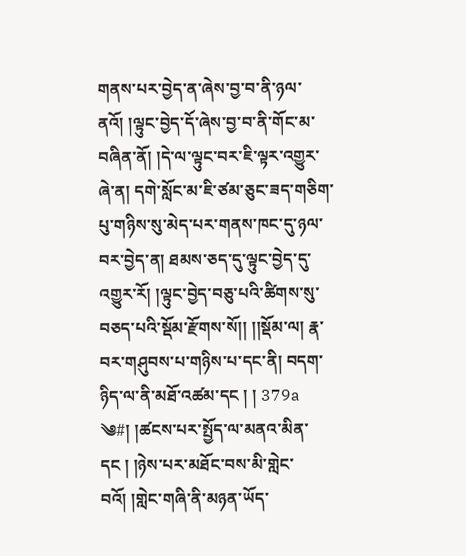གནས་པར་བྱེད་ན་ཞེས་བྱ་བ་ནི་ཉལ་ནའོ། །ལྟུང་བྱེད་དོ་ཞེས་བྱ་བ་ནི་གོང་མ་བཞིན་ནོ། །དེ་ལ་ལྟུང་བར་ཇི་ལྟར་འགྱུར་ཞེ་ན། དགེ་སློང་མ་ཇི་ཙམ་ཅུང་ཟད་གཅིག་པུ་གཉིས་སུ་མེད་པར་གནས་ཁང་དུ་ཉལ་བར་བྱེད་ན། ཐམས་ཅད་དུ་ལྟུང་བྱེད་དུ་འགྱུར་རོ། །ལྟུང་བྱེད་བཅུ་པའི་ཚིགས་སུ་བཅད་པའི་སྡོམ་རྫོགས་སོ།། །།སྡོམ་ལ། རྣ་བར་གཤུབས་པ་གཉིས་པ་དང་ནི། བདག་ཉིད་ལ་ནི་མཐོ་འཚམ་དང ། ། 379a ༄#། །ཚངས་པར་སྤྱོད་ལ་མནའ་མིན་དང ། །ཉེས་པར་མཐོང་བས་མི་གླེང་བའོ། །གླེང་གཞི་ནི་མཉན་ཡོད་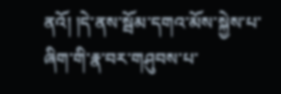ནའོ། །དེ་ནས་སྦོམ་དགའ་མོས་སྐྱེས་པ་ཞིག་གི་རྣ་བར་གཤུབས་པ་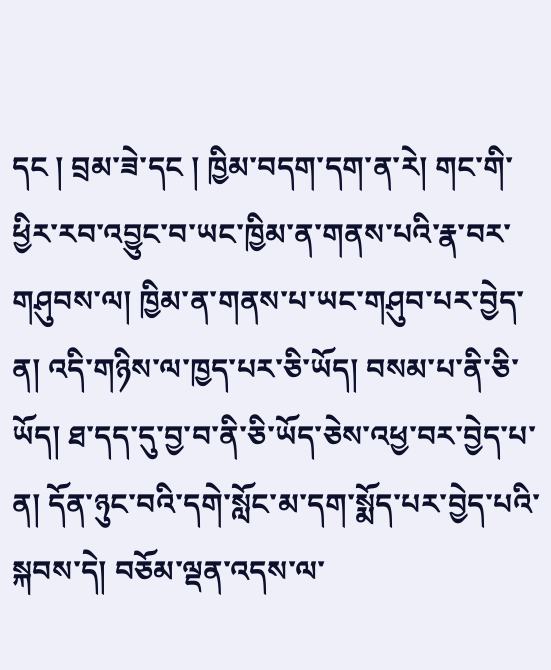དང ། བྲམ་ཟེ་དང ། ཁྱིམ་བདག་དག་ན་རེ། གང་གི་ཕྱིར་རབ་འབྱུང་བ་ཡང་ཁྱིམ་ན་གནས་པའི་རྣ་བར་གཤུབས་ལ། ཁྱིམ་ན་གནས་པ་ཡང་གཤུབ་པར་བྱེད་ན། འདི་གཉིས་ལ་ཁྱད་པར་ཅི་ཡོད། བསམ་པ་ནི་ཅི་ཡོད། ཐ་དད་དུ་བྱ་བ་ནི་ཅི་ཡོད་ཅེས་འཕྱ་བར་བྱེད་པ་ན། དོན་ཉུང་བའི་དགེ་སློང་མ་དག་སྨོད་པར་བྱེད་པའི་སྐབས་དེ། བཅོམ་ལྡན་འདས་ལ་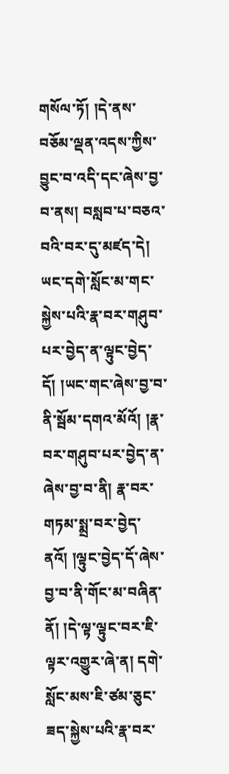གསོལ་ཏོ། །དེ་ནས་བཅོམ་ལྡན་འདས་ཀྱིས་བྱུང་བ་འདི་དང་ཞེས་བྱ་བ་ནས། བསླབ་པ་བཅའ་བའི་བར་དུ་མཛད་དེ། ཡང་དགེ་སློང་མ་གང་སྐྱེས་པའི་རྣ་བར་གཤུབ་པར་བྱེད་ན་ལྟུང་བྱེད་དོ། །ཡང་གང་ཞེས་བྱ་བ་ནི་སྦོམ་དགའ་མོའོ། །རྣ་བར་གཤུབ་པར་བྱེད་ན་ཞེས་བྱ་བ་ནི། རྣ་བར་གཏམ་སྨྲ་བར་བྱེད་ནའོ། །ལྟུང་བྱེད་དོ་ཞེས་བྱ་བ་ནི་གོང་མ་བཞིན་ནོ། །དེ་ལྟ་ལྟུང་བར་ཇི་ལྟར་འགྱུར་ཞེ་ན། དགེ་སློང་མས་ཇི་ཙམ་ཅུང་ཟད་སྐྱེས་པའི་རྣ་བར་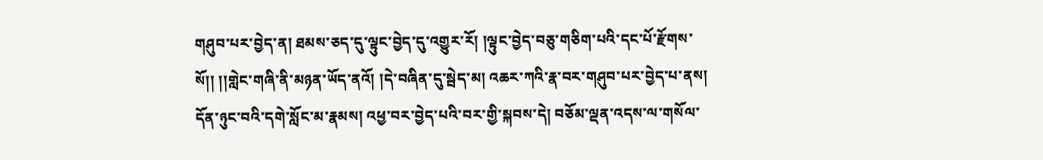གཤུབ་པར་བྱེད་ན། ཐམས་ཅད་དུ་ལྟུང་བྱེད་དུ་འགྱུར་རོ། །ལྟུང་བྱེད་བཅུ་གཅིག་པའི་དང་པོ་རྫོགས་སོ།། །།གླེང་གཞི་ནི་མཉན་ཡོད་ནའོ། །དེ་བཞིན་དུ་སྦེད་མ། འཆར་ཀའི་རྣ་བར་གཤུབ་པར་བྱེད་པ་ནས། དོན་ཉུང་བའི་དགེ་སློང་མ་རྣམས། འཕྱ་བར་བྱེད་པའི་བར་གྱི་སྐབས་དེ། བཅོམ་ལྡན་འདས་ལ་གསོལ་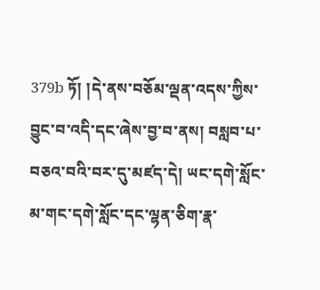379b ཏོ། །དེ་ནས་བཅོམ་ལྡན་འདས་ཀྱིས་བྱུང་བ་འདི་དང་ཞེས་བྱ་བ་ནས། བསླབ་པ་བཅའ་བའི་བར་དུ་མཛད་དེ། ཡང་དགེ་སློང་མ་གང་དགེ་སློང་དང་ལྷན་ཅིག་རྣ་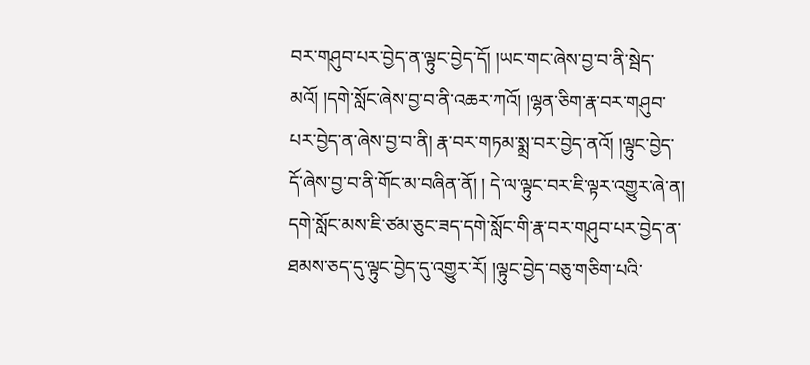བར་གཤུབ་པར་བྱེད་ན་ལྟུང་བྱེད་དོ། །ཡང་གང་ཞེས་བྱ་བ་ནི་སྦེད་མའོ། །དགེ་སློང་ཞེས་བྱ་བ་ནི་འཆར་ཀའོ། །ལྷན་ཅིག་རྣ་བར་གཤུབ་པར་བྱེད་ན་ཞེས་བྱ་བ་ནི། རྣ་བར་གཏམ་སྨྲ་བར་བྱེད་ནའོ། །ལྟུང་བྱེད་དོ་ཞེས་བྱ་བ་ནི་གོང་མ་བཞིན་ནོ། ། དེ་ལ་ལྟུང་བར་ཇི་ལྟར་འགྱུར་ཞེ་ན། དགེ་སློང་མས་ཇི་ཙམ་ཅུང་ཟད་དགེ་སློང་གི་རྣ་བར་གཤུབ་པར་བྱེད་ན་ཐམས་ཅད་དུ་ལྟུང་བྱེད་དུ་འགྱུར་རོ། །ལྟུང་བྱེད་བཅུ་གཅིག་པའི་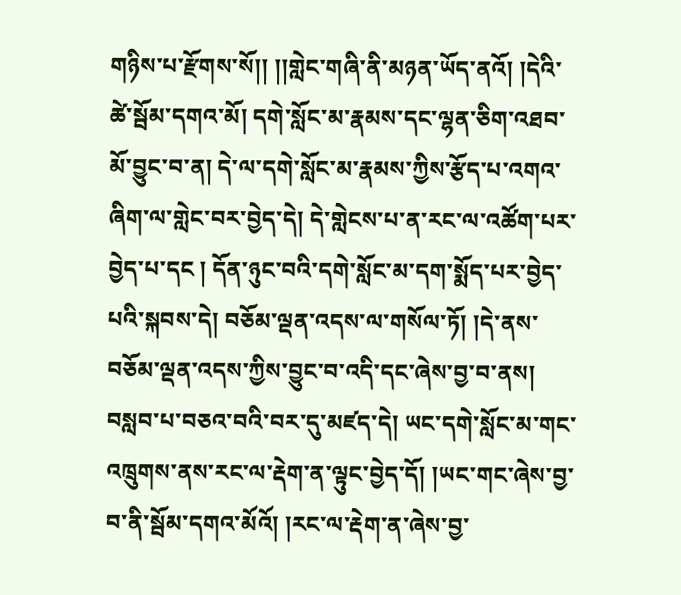གཉིས་པ་རྫོགས་སོ།། །།གླེང་གཞི་ནི་མཉན་ཡོད་ནའོ། །དེའི་ཚེ་སྦོམ་དགའ་མོ། དགེ་སློང་མ་རྣམས་དང་ལྷན་ཅིག་འཐབ་མོ་བྱུང་བ་ན། དེ་ལ་དགེ་སློང་མ་རྣམས་ཀྱིས་རྩོད་པ་འགའ་ཞིག་ལ་གླེང་བར་བྱེད་དེ། དེ་གླེངས་པ་ན་རང་ལ་འཚོག་པར་བྱེད་པ་དང ། དོན་ཉུང་བའི་དགེ་སློང་མ་དག་སྨོད་པར་བྱེད་པའི་སྐབས་དེ། བཅོམ་ལྡན་འདས་ལ་གསོལ་ཏོ། །དེ་ནས་བཅོམ་ལྡན་འདས་ཀྱིས་བྱུང་བ་འདི་དང་ཞེས་བྱ་བ་ནས། བསླབ་པ་བཅའ་བའི་བར་དུ་མཛད་དེ། ཡང་དགེ་སློང་མ་གང་འཁྲུགས་ནས་རང་ལ་རྡེག་ན་ལྟུང་བྱེད་དོ། །ཡང་གང་ཞེས་བྱ་བ་ནི་སྦོམ་དགའ་མོའོ། །རང་ལ་རྡེག་ན་ཞེས་བྱ་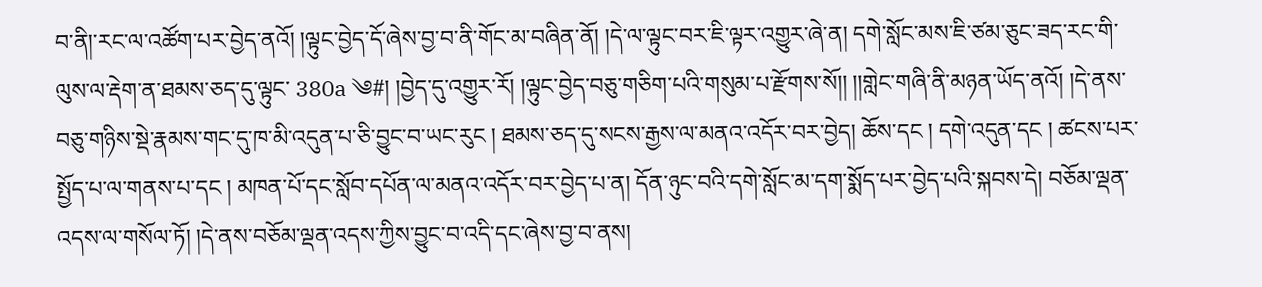བ་ནི།་རང་ལ་འཚོག་པར་བྱེད་ནའོ། །ལྟུང་བྱེད་དོ་ཞེས་བྱ་བ་ནི་གོང་མ་བཞིན་ནོ། །དེ་ལ་ལྟུང་བར་ཇི་ལྟར་འགྱུར་ཞེ་ན། དགེ་སློང་མས་ཇི་ཙམ་ཅུང་ཟད་རང་གི་ལུས་ལ་རྡེག་ན་ཐམས་ཅད་དུ་ལྟུང་ 380a ༄#། །བྱེད་དུ་འགྱུར་རོ། །ལྟུང་བྱེད་བཅུ་གཅིག་པའི་གསུམ་པ་རྫོགས་སོ།། །།གླེང་གཞི་ནི་མཉན་ཡོད་ནའོ། །དེ་ནས་བཅུ་གཉིས་སྡེ་རྣམས་གང་དུ་ཁ་མི་འདུན་པ་ཅི་བྱུང་བ་ཡང་རུང ། ཐམས་ཅད་དུ་སངས་རྒྱས་ལ་མནའ་འདོར་བར་བྱེད། ཆོས་དང ། དགེ་འདུན་དང ། ཚངས་པར་སྤྱོད་པ་ལ་གནས་པ་དང ། མཁན་པོ་དང་སློབ་དཔོན་ལ་མནའ་འདོར་བར་བྱེད་པ་ན། དོན་ཉུང་བའི་དགེ་སློང་མ་དག་སྨོད་པར་བྱེད་པའི་སྐབས་དེ། བཅོམ་ལྡན་འདས་ལ་གསོལ་ཏོ། །དེ་ནས་བཅོམ་ལྡན་འདས་ཀྱིས་བྱུང་བ་འདི་དང་ཞེས་བྱ་བ་ནས།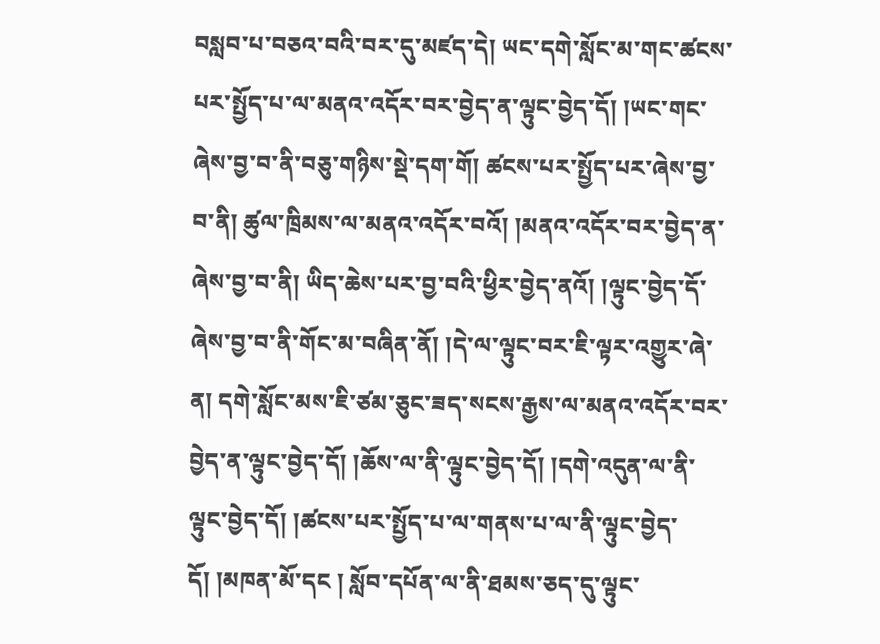བསླབ་པ་བཅའ་བའི་བར་དུ་མཛད་དེ། ཡང་དགེ་སློང་མ་གང་ཚངས་པར་སྤྱོད་པ་ལ་མནའ་འདོར་བར་བྱེད་ན་ལྟུང་བྱེད་དོ། །ཡང་གང་ཞེས་བྱ་བ་ནི་བཅུ་གཉིས་སྡེ་དག་གོ། ཚངས་པར་སྤྱོད་པར་ཞེས་བྱ་བ་ནི། ཚུལ་ཁྲིམས་ལ་མནའ་འདོར་བའོ། །མནའ་འདོར་བར་བྱེད་ན་ཞེས་བྱ་བ་ནི། ཡིད་ཆེས་པར་བྱ་བའི་ཕྱིར་བྱེད་ནའོ། །ལྟུང་བྱེད་དོ་ཞེས་བྱ་བ་ནི་གོང་མ་བཞིན་ནོ། །དེ་ལ་ལྟུང་བར་ཇི་ལྟར་འགྱུར་ཞེ་ན། དགེ་སློང་མས་ཇི་ཙམ་ཅུང་ཟད་སངས་རྒྱས་ལ་མནའ་འདོར་བར་བྱེད་ན་ལྟུང་བྱེད་དོ། །ཆོས་ལ་ནི་ལྟུང་བྱེད་དོ། །དགེ་འདུན་ལ་ནི་ལྟུང་བྱེད་དོ། །ཚངས་པར་སྤྱོད་པ་ལ་གནས་པ་ལ་ནི་ལྟུང་བྱེད་དོ། །མཁན་མོ་དང ། སློབ་དཔོན་ལ་ནི་ཐམས་ཅད་དུ་ལྟུང་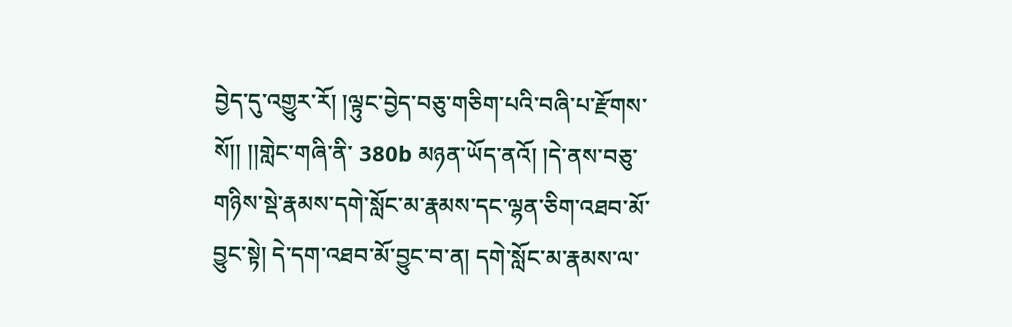བྱེད་དུ་འགྱུར་རོ། །ལྟུང་བྱེད་བཅུ་གཅིག་པའི་བཞི་པ་རྫོགས་སོ།། །།གླེང་གཞི་ནི་ 380b མཉན་ཡོད་ནའོ། །དེ་ནས་བཅུ་གཉིས་སྡེ་རྣམས་དགེ་སློང་མ་རྣམས་དང་ལྷན་ཅིག་འཐབ་མོ་བྱུང་སྟེ། དེ་དག་འཐབ་མོ་བྱུང་བ་ན། དགེ་སློང་མ་རྣམས་ལ་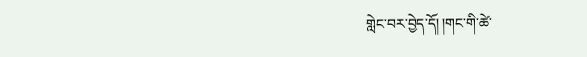གླེང་བར་བྱེད་དོ། །གང་གི་ཚེ་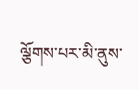ལྕོགས་པར་མི་ནུས་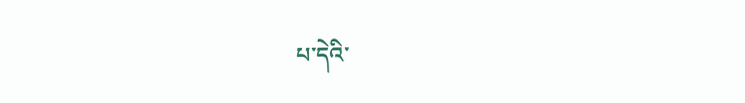པ་དེའི་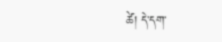ཚེ། དེ་དག་